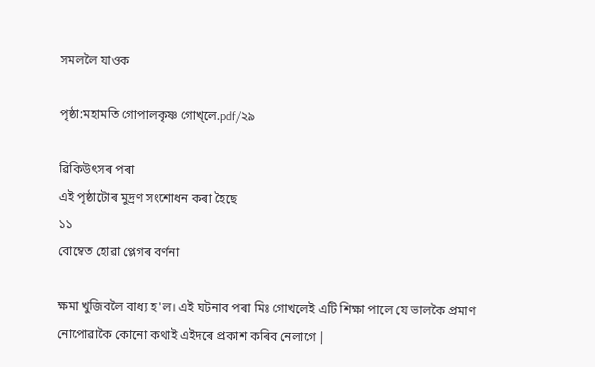সমললৈ যাওক

পৃষ্ঠা:মহামতি গোপালকৃষ্ণ গোখ্‌লে.pdf/২৯

ৱিকিউৎসৰ পৰা
এই পৃষ্ঠাটোৰ মুদ্ৰণ সংশোধন কৰা হৈছে
১১
বোম্বেত হোৱা প্লেগৰ বর্ণনা

ক্ষমা খুজিবলৈ বাধ্য হ'ল। এই ঘটনাব পৰা মিঃ গোখলেই এটি শিক্ষা পালে যে ভালকৈ প্ৰমাণ নোপোৱাকৈ কোনো কথাই এইদৰে প্ৰকাশ কৰিব নেলাগে |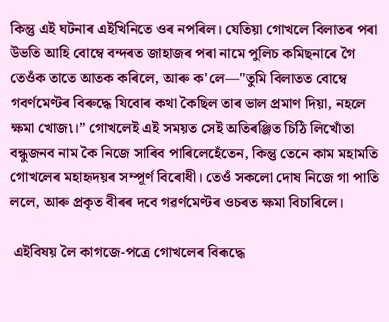কিন্তু এই ঘটনাৰ এইখিনিতে ওৰ নপৰিল। যেতিয়া গোখলে বিলাতৰ পৰা উভতি আহি বোম্বে বন্দৰত জাহাজৰ পৰা নামে পুলিচ কমিছনাৰে গৈ তেওঁক তাতে আতক কৰিলে, আৰু ক'লে—"তুমি বিলাতত বোম্বে গবৰ্ণমেণ্টৰ বিৰুদ্ধে যিবোৰ কথা কৈছিল তাৰ ভাল প্ৰমাণ দিয়া, নহলে ক্ষমা খোজ৷।” গোখলেই এই সময়ত সেই অতিৰঞ্জিত চিঠি লিখোঁতা বন্ধুজনব নাম কৈ নিজে সাৰিব পাৰিলেহেঁতেন, কিন্তু তেনে কাম মহামতি গোখলেৰ মহাহৃদয়ৰ সম্পূৰ্ণ বিৰোধী। তেওঁ সকলো দোষ নিজে গা পাতি ললে, আৰু প্ৰকৃত বীৰৰ দবে গৱৰ্ণমেণ্টৰ ওচৰত ক্ষমা বিচাৰিলে।

 এইবিষয় লৈ কাগজে-পত্ৰে গোখলেৰ বিৰূদ্ধে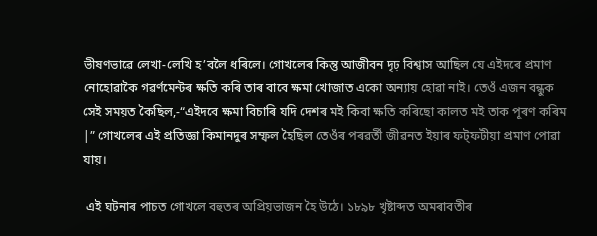ভীষণভাৱে লেখা-লেখি হ’বলৈ ধৰিলে। গোখলেৰ কিন্তু আজীবন দৃঢ় বিশ্বাস আছিল যে এইদৰে প্ৰমাণ নোহোৱাকৈ গৱৰ্ণমেন্টৰ ক্ষতি কৰি তাৰ বাবে ক্ষমা খোজাত একো অন্যায় হোৱা নাই। তেওঁ এজন বন্ধুক সেই সময়ত কৈছিল,-“এইদবে ক্ষমা বিচাৰি যদি দেশৰ মই কিবা ক্ষতি কৰিছো কালত মই তাক পূৰণ কৰিম |” গোখলেৰ এই প্ৰতিজ্ঞা কিমানদুৰ সম্ফল হৈছিল তেওঁৰ পৰৱৰ্তী জীৱনত ইয়াৰ ফট্‌ফটীয়া প্ৰমাণ পোৱা যায়।

 এই ঘটনাৰ পাচত গোখলে বহুতৰ অপ্ৰিয়ভাজন হৈ উঠে। ১৮৯৮ খৃষ্টাব্দত অমৰাবতীৰ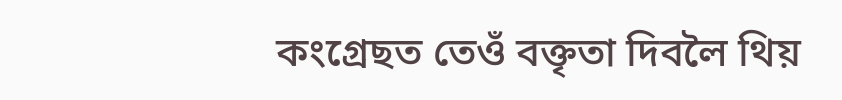কংগ্ৰেছত তেওঁ বক্তৃতা দিবলৈ থিয়